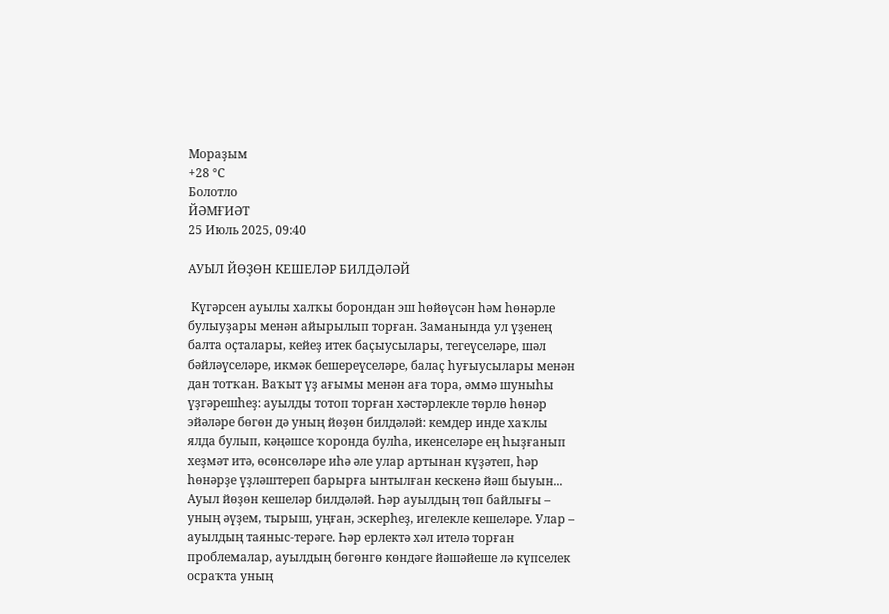Мораҙым
+28 °С
Болотло
ЙӘМҒИӘТ
25 Июль 2025, 09:40

АУЫЛ ЙӨҘӨН КЕШЕЛӘР БИЛДӘЛӘЙ

 Күгәрсен ауылы халҡы борондан эш һөйөүсән һәм һөнәрле булыуҙары менән айырылып торған. Заманында ул үҙенең балта оҫталары, кейеҙ итек баҫыусылары, тегеүселәре, шәл бәйләүселәре, икмәк бешереүселәре, балаҫ һуғыусылары менән дан тотҡан. Ваҡыт үҙ ағымы менән аға тора, әммә шуныһы үҙгәрешһеҙ: ауылды тотоп торған хәстәрлекле төрлө һөнәр эйәләре бөгөн дә уның йөҙөн билдәләй: кемдер инде хаҡлы ялда булып, кәңәшсе ҡоронда булһа, икенселәре ең һыҙғанып хеҙмәт итә, өсөнсөләре иһә әле улар артынан күҙәтеп, һәр һөнәрҙе үҙләштереп барырға ынтылған кескенә йәш быуын...  Ауыл йөҙөн кешеләр билдәләй. Һәр ауылдың төп байлығы –  уның әүҙем, тырыш, уңған, эскерһеҙ, игелекле кешеләре. Улар – ауылдың таяныс-терәге. Һәр ерлектә хәл ителә торған проблемалар, ауылдың бөгөнгө көндәге йәшәйеше лә күпселек осраҡта уның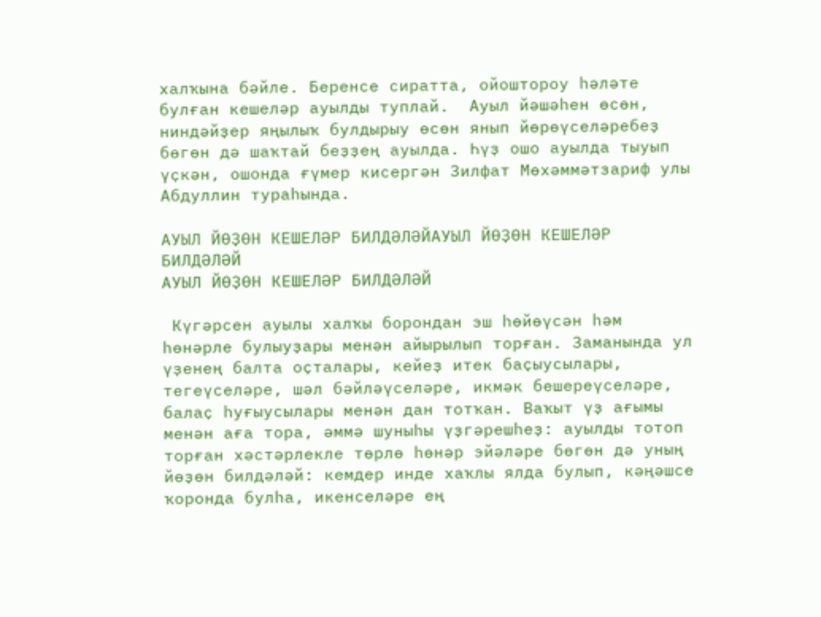халҡына бәйле. Беренсе сиратта, ойоштороу һәләте булған кешеләр ауылды туплай.  Ауыл йәшәһен өсөн, ниндәйҙер яңылыҡ булдырыу өсөн янып йөрөүселәребеҙ бөгөн дә шаҡтай беҙҙең ауылда. Һүҙ ошо ауылда тыуып үҫкән, ошонда ғүмер кисергән Зилфат Мөхәммәтзариф улы Абдуллин тураһында.

АУЫЛ ЙӨҘӨН КЕШЕЛӘР БИЛДӘЛӘЙАУЫЛ ЙӨҘӨН КЕШЕЛӘР БИЛДӘЛӘЙ
АУЫЛ ЙӨҘӨН КЕШЕЛӘР БИЛДӘЛӘЙ

 Күгәрсен ауылы халҡы борондан эш һөйөүсән һәм һөнәрле булыуҙары менән айырылып торған. Заманында ул үҙенең балта оҫталары, кейеҙ итек баҫыусылары, тегеүселәре, шәл бәйләүселәре, икмәк бешереүселәре, балаҫ һуғыусылары менән дан тотҡан. Ваҡыт үҙ ағымы менән аға тора, әммә шуныһы үҙгәрешһеҙ: ауылды тотоп торған хәстәрлекле төрлө һөнәр эйәләре бөгөн дә уның йөҙөн билдәләй: кемдер инде хаҡлы ялда булып, кәңәшсе ҡоронда булһа, икенселәре ең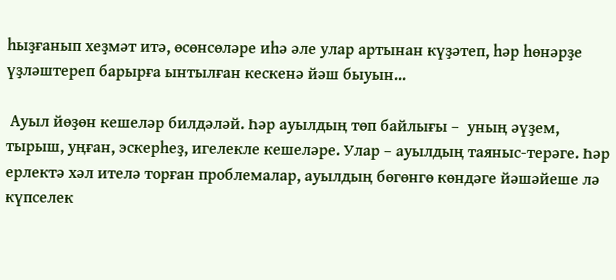һыҙғанып хеҙмәт итә, өсөнсөләре иһә әле улар артынан күҙәтеп, һәр һөнәрҙе үҙләштереп барырға ынтылған кескенә йәш быуын...

 Ауыл йөҙөн кешеләр билдәләй. Һәр ауылдың төп байлығы –  уның әүҙем, тырыш, уңған, эскерһеҙ, игелекле кешеләре. Улар – ауылдың таяныс-терәге. Һәр ерлектә хәл ителә торған проблемалар, ауылдың бөгөнгө көндәге йәшәйеше лә күпселек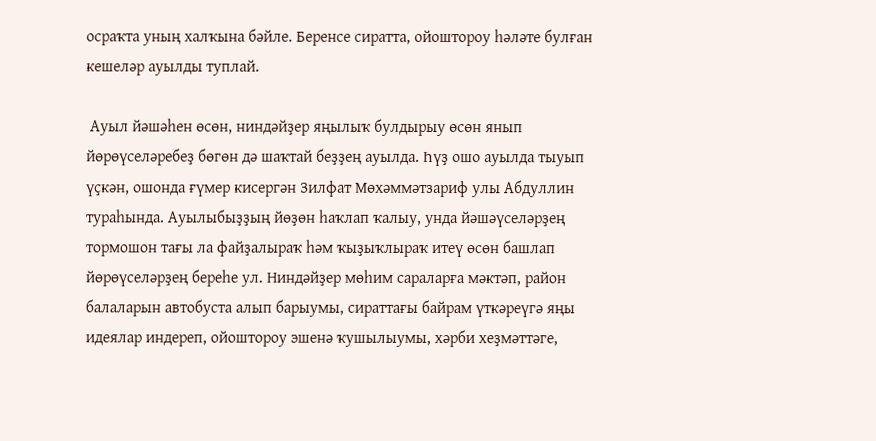осраҡта уның халҡына бәйле. Беренсе сиратта, ойоштороу һәләте булған кешеләр ауылды туплай.

 Ауыл йәшәһен өсөн, ниндәйҙер яңылыҡ булдырыу өсөн янып йөрөүселәребеҙ бөгөн дә шаҡтай беҙҙең ауылда. Һүҙ ошо ауылда тыуып үҫкән, ошонда ғүмер кисергән Зилфат Мөхәммәтзариф улы Абдуллин тураһында. Ауылыбыҙҙың йөҙөн һаҡлап ҡалыу, унда йәшәүселәрҙең тормошон тағы ла файҙалыраҡ һәм ҡыҙыҡлыраҡ итеү өсөн башлап йөрөүселәрҙең береһе ул. Ниндәйҙер мөһим сараларға мәктәп, район балаларын автобуста алып барыумы, сираттағы байрам үткәреүгә яңы идеялар индереп, ойоштороу эшенә ҡушылыумы, хәрби хеҙмәттәге,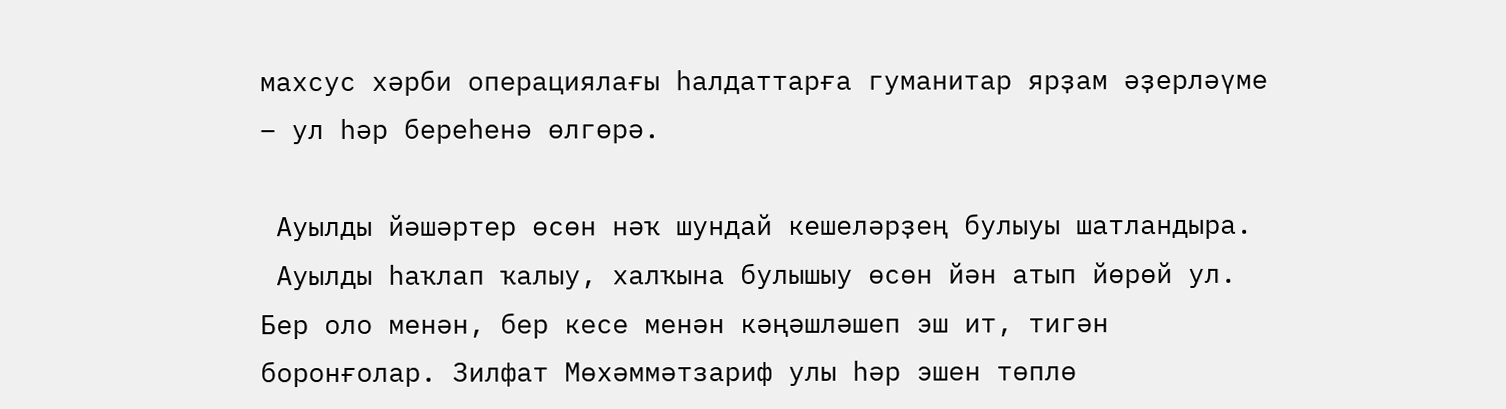махсус хәрби операциялағы һалдаттарға гуманитар ярҙам әҙерләүме – ул һәр береһенә өлгөрә.

 Ауылды йәшәртер өсөн нәҡ шундай кешеләрҙең булыуы шатландыра.
 Ауылды һаҡлап ҡалыу, халҡына булышыу өсөн йән атып йөрөй ул. Бер оло менән, бер кесе менән кәңәшләшеп эш ит, тигән боронғолар. Зилфат Мөхәммәтзариф улы һәр эшен төплө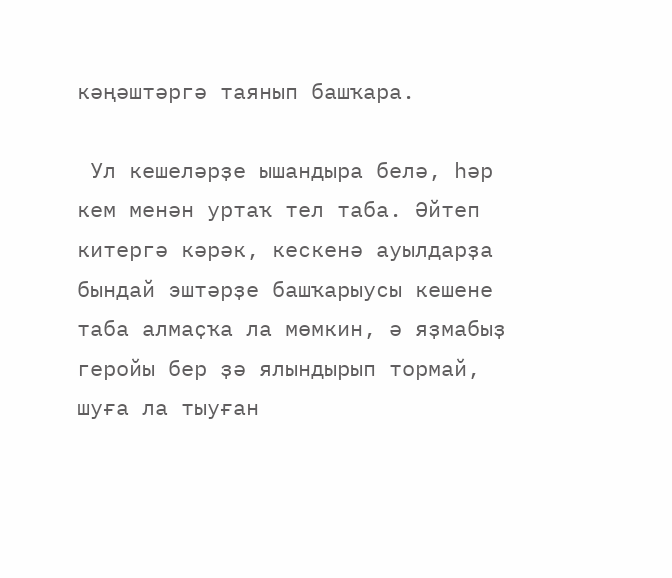кәңәштәргә таянып башҡара.

 Ул кешеләрҙе ышандыра белә, һәр кем менән уртаҡ тел таба. Әйтеп китергә кәрәк, кескенә ауылдарҙа бындай эштәрҙе башҡарыусы кешене таба алмаҫҡа ла мөмкин, ә яҙмабыҙ геройы бер ҙә ялындырып тормай, шуға ла тыуған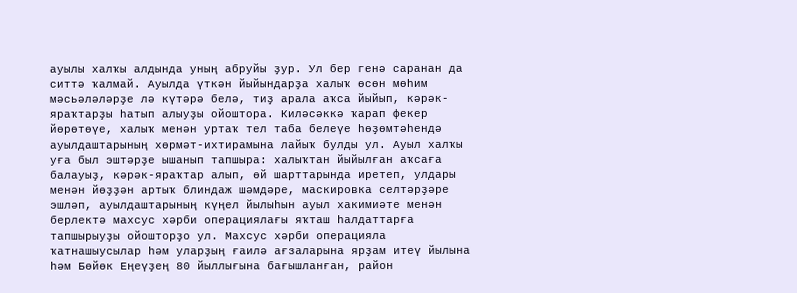ауылы халҡы алдында уның абруйы ҙур. Ул бер генә саранан да ситтә ҡалмай. Ауылда үткән йыйындарҙа халыҡ өсөн мөһим мәсьәләләрҙе лә күтәрә белә, тиҙ арала аҡса йыйып, кәрәк-яраҡтарҙы һатып алыуҙы ойоштора. Киләсәккә ҡарап фекер йөрөтөүе, халыҡ менән уртаҡ тел таба белеүе һөҙөмтәһендә ауылдаштарының хөрмәт-ихтирамына лайыҡ булды ул. Ауыл халҡы уға был эштәрҙе ышанып тапшыра: халыҡтан йыйылған аҡсаға балауыҙ, кәрәк-яраҡтар алып, өй шарттарында иретеп, улдары менән йөҙҙән артыҡ блиндаж шәмдәре, маскировка селтәрҙәре  эшләп, ауылдаштарының күңел йылыһын ауыл хакимиәте менән берлектә махсус хәрби операциялағы яҡташ һалдаттарға тапшырыуҙы ойошторҙо ул. Махсус хәрби операцияла ҡатнашыусылар һәм уларҙың ғаилә ағзаларына ярҙам итеү йылына һәм Бөйөк Еңеүҙең 80 йыллығына бағышланған, район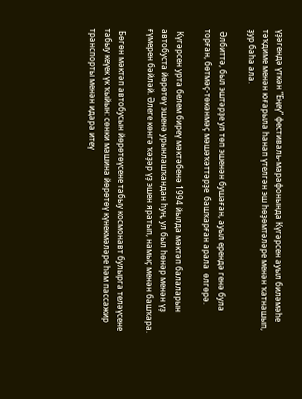үҙәгендә үткән “Еңеү” фестиваль-марафонында Күгәрсен ауыл биләмәһе тәҡдиме менән юғарыла һанап үтелгән эш һөҙөмтәләре менән ҡатнашып, ҙур баһа ала.

 Әлбиттә, был эштәрҙе ул төп эшенән бушаған, ауыл ерендә генә була торған, бөтмәҫ-төкәнмәҫ мәшәҡәттәрҙе  башҡарған арала  өлгөрә.

 Күгәрсен урта белем биреү мәктәбенә 1994 йылда мәктәп балаларын автобуста йөрөтөү эшенә урынлашҡандан һуң, ул был һөнәр менән үҙ ғүмерен бәйләй. Әлеге көнгә ҡәҙәр үҙ эшен яратып, намыҫ менән башҡара.

 Бөгөн мәктәп автобусын йөрөтөүсене табыу космонавт булырга теләүсене табыу кеүек үк ҡыйын: сөнки машина йөрөтөү күнекмәләре һәм пассажир транспорты менән идара итеү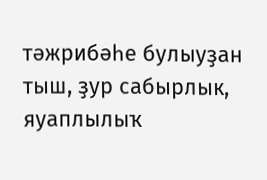тәжрибәһе булыуҙан тыш, ҙур сабырлык, яуаплылыҡ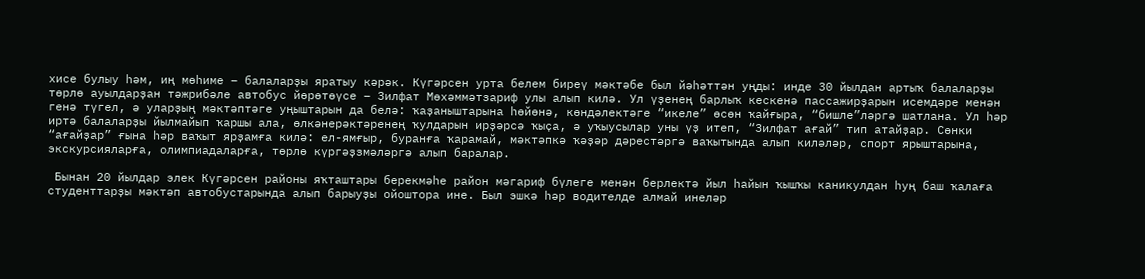хисе булыу һәм, иң мөһиме – балаларҙы яратыу кәрәк. Күгәрсен урта белем биреү мәктәбе был йәһәттән уңды: инде 30 йылдан артыҡ балаларҙы төрлө ауылдарҙан тәжрибәле автобус йөрөтөүсе – Зилфат Мөхәммәтзариф улы алып килә. Ул үҙенең барлыҡ кескенә пассажирҙарын исемдәре менән генә түгел, ә уларҙың мәктәптәге уңыштарын да белә: ҡаҙаныштарына һөйөнә, көндәлектәге “икеле” өсөн ҡайғыра, “бишле”ләргә шатлана. Ул һәр иртә балаларҙы йылмайып ҡаршы ала, өлкәнерәктәренең ҡулдарын ирҙәрсә ҡыҫа, ә уҡыусылар уны үҙ итеп, “Зилфат ағай” тип атайҙар. Сөнки “ағайҙар” ғына һәр ваҡыт ярҙамға килә: ел-ямғыр, буранға ҡарамай, мәктәпкә ҡәҙәр дәрестәргә ваҡытында алып киләләр, спорт ярыштарына, экскурсияларға, олимпиадаларға, төрлө күргәҙзмәләргә алып баралар.

 Бынан 20 йылдар элек Күгәрсен районы яҡташтары берекмәһе район мәгариф бүлеге менән берлектә йыл һайын ҡышҡы каникулдан һуң баш ҡалаға студенттарҙы мәктәп автобустарында алып барыуҙы ойоштора ине. Был эшкә һәр водителде алмай инеләр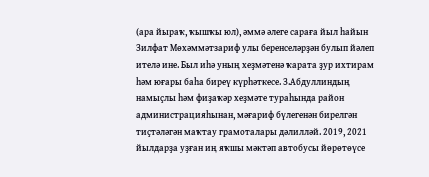(ара йыраҡ, ҡышҡы юл), әммә әлеге сараға йыл һайын Зилфат Мөхәммәтзариф улы беренселәрҙән булып йәлеп ителә ине. Был иһә уның хеҙмәтенә ҡарата ҙур ихтирам һәм юғары баһа биреү күрһәткесе. З.Абдуллиндың намыҫлы һәм фиҙаҡәр хеҙмәте тураһында район администрацияһынан, мәғариф бүлегенән бирелгән тиҫтәләгән маҡтау грамоталары дәлилләй. 2019, 2021  йылдарҙа уҙған иң яҡшы мәктәп автобусы йөрөтөүсе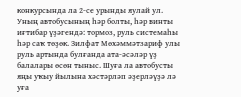конкурсында ла 2-се урынды яулай ул. Уның автобусының һәр болты, һәр винты иғтибар үҙәгендә: тормоз, руль системаһы һәр саҡ төҙөк. Зилфат Мөхәммәтзариф улы руль артында булғанда ата-әсәләр үҙ балалары өсөн тыныс. Шуға ла автобусты яңы уҡыу йылына хәстәрләп әҙерләүҙә лә уға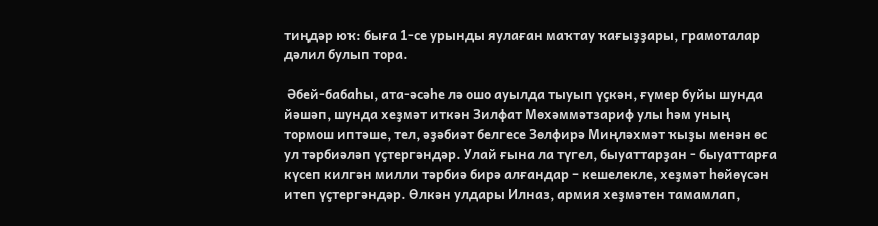тиңдәр юҡ: быға 1-се урынды яулаған маҡтау ҡағыҙҙары, грамоталар дәлил булып тора.

 Әбей-бабаһы, ата-әсәһе лә ошо ауылда тыуып үҫкән, ғүмер буйы шунда йәшәп, шунда хеҙмәт иткән Зилфат Мөхәммәтзариф улы һәм уның тормош иптәше, тел, әҙәбиәт белгесе Зөлфирә Миңләхмәт ҡыҙы менән өс ул тәрбиәләп үҫтергәндәр. Улай ғына ла түгел, быуаттарҙан - быуаттарға күсеп килгән милли тәрбиә бирә алғандар – кешелекле, хеҙмәт һөйөүсән итеп үҫтергәндәр. Өлкән улдары Илназ, армия хеҙмәтен тамамлап,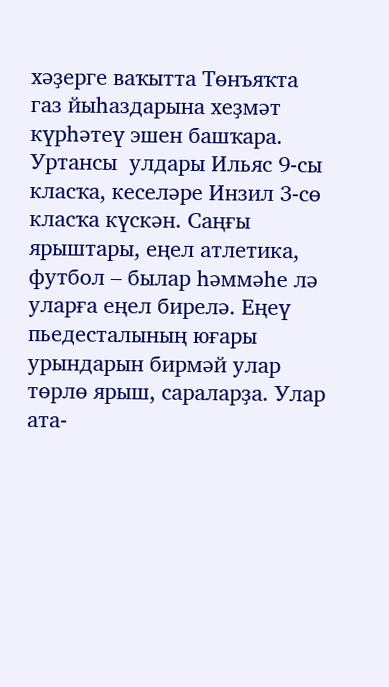хәҙерге ваҡытта Төнъяҡта газ йыһаздарына хеҙмәт күрһәтеү эшен башҡара. Уртансы  улдары Ильяс 9-сы класҡа, кеселәре Инзил 3-сө класҡа күскән. Саңғы ярыштары, еңел атлетика, футбол – былар һәммәһе лә  уларға еңел бирелә. Еңеү пьедесталының юғары урындарын бирмәй улар төрлө ярыш, сараларҙа. Улар ата-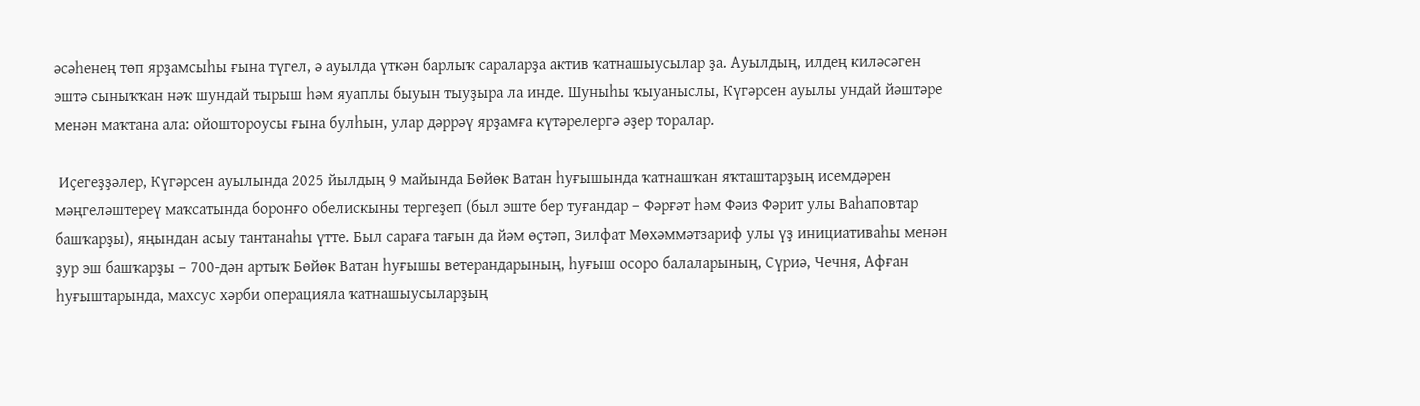әсәһенең төп ярҙамсыһы ғына түгел, ә ауылда үткән барлыҡ сараларҙа актив ҡатнашыусылар ҙа. Ауылдың, илдең киләсәген эштә сыныҡҡан нәҡ шундай тырыш һәм яуаплы быуын тыуҙыра ла инде. Шуныһы ҡыуаныслы, Күгәрсен ауылы ундай йәштәре менән маҡтана ала: ойоштороусы ғына булһын, улар дәррәү ярҙамға күтәрелергә әҙер торалар.

 Иҫегеҙҙәлер, Күгәрсен ауылында 2025 йылдың 9 майында Бөйөк Ватан һуғышында ҡатнашҡан яҡташтарҙың исемдәрен мәңгеләштереү маҡсатында боронғо обелискыны тергеҙеп (был эште бер туғандар – Фәрғәт һәм Фәиз Фәрит улы Ваһаповтар башҡарҙы), яңындан асыу тантанаһы үтте. Был сараға тағын да йәм өҫтәп, Зилфат Мөхәммәтзариф улы үҙ инициативаһы менән ҙур эш башҡарҙы – 700-дән артыҡ Бөйөк Ватан һуғышы ветерандарының, һуғыш осоро балаларының, Сүриә, Чечня, Афған һуғыштарында, махсус хәрби операцияла ҡатнашыусыларҙың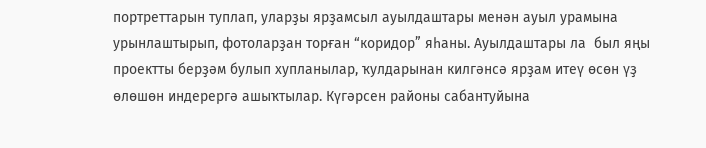портреттарын туплап, уларҙы ярҙамсыл ауылдаштары менән ауыл урамына урынлаштырып, фотоларҙан торған “коридор” яһаны. Ауылдаштары ла  был яңы проектты берҙәм булып хупланылар, ҡулдарынан килгәнсә ярҙам итеү өсөн үҙ өлөшөн индерергә ашыҡтылар. Күгәрсен районы сабантуйына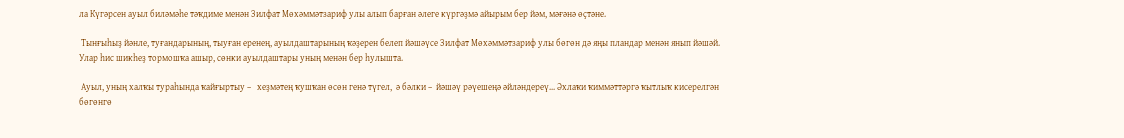ла Күгәрсен ауыл биләмәһе тәҡдиме менән Зилфат Мөхәммәтзариф улы алып барған әлеге күргәҙмә айырым бер йәм, мәғәнә өҫтәне.

 Тынғыһыҙ йәнле, туғандарының, тыуған еренең, ауылдаштарының ҡәҙерен белеп йәшәүсе Зилфат Мөхәммәтзариф улы бөгөн дә яңы пландар менән янып йәшәй. Улар һис шикһеҙ тормошҡа ашыр, сөнки ауылдаштары уның менән бер һулышта.

 Ауыл, уның халҡы тураһында ҡайғыртыу –   хеҙмәтең ҡушҡан өсөн генә түгел,  ә бәлки –  йәшәү рәүешеңә әйләндереү... Әхлаҡи ҡиммәттәргә ҡытлыҡ кисерелгән бөгөнгө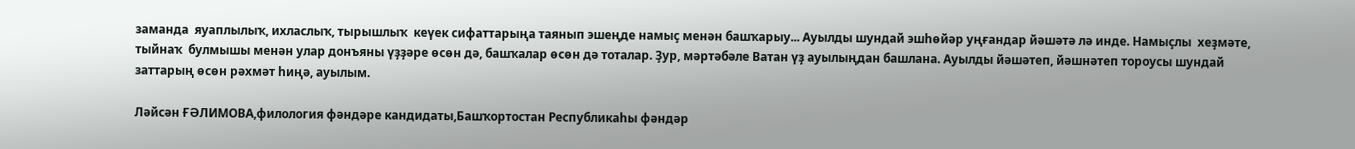заманда  яуаплылыҡ, ихласлыҡ, тырышлыҡ  кеүек сифаттарыңа таянып эшеңде намыҫ менән башҡарыу... Ауылды шундай эшһөйәр уңғандар йәшәтә лә инде. Намыҫлы  хеҙмәте, тыйнаҡ  булмышы менән улар донъяны үҙҙәре өсөн дә, башҡалар өсөн дә тоталар. Ҙур, мәртәбәле Ватан үҙ ауылыңдан башлана. Ауылды йәшәтеп, йәшнәтеп тороусы шундай заттарың өсөн рәхмәт һиңә, ауылым.

Ләйсән ҒӘЛИМОВА,филология фәндәре кандидаты,Башҡортостан Республикаһы фәндәр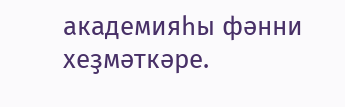академияһы фәнни хеҙмәткәре.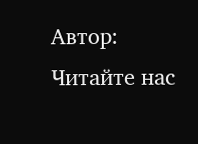Автор:
Читайте нас